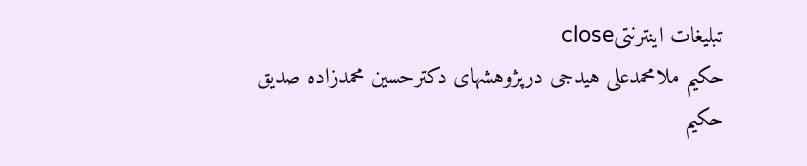تبلیغات اینترنتیclose
حکیم ملامحمدعلی هیدجی درپژوهشهای دکترحسین محمدزاده صدیق
حکیم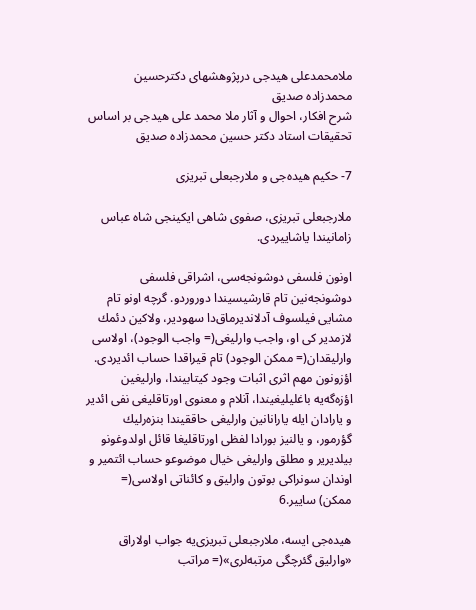ملامحمدعلی هیدجی درپژوهشهای دکترحسین محمدزاده صدیق
شرح افکار، احوال و آثار ملا محمد علی هیدجی بر اساس تحقیقات استاد دکتر حسین محمدزاده صدیق

7- حكیم هیده‌جی و ملارجبعلی تبریزی

ملارجبعلی تبریزی، صفوی شاهی ایكینجی شاه عباس زامانیندا یاشاییردی.

اونون فلسفی دوشونجه‌سی، اشراقی فلسفی دوشونجه‌نین تام قارشیسیندا دوروردو. گرچه اونو تام مشایی فیلسوف آدلاندیرماق‌دا سهودیر، ولاكین دئمك لازمدیر كی او، واجب وارلیغی(= واجب الوجود)، اولاسی وارلیقدان(= ممکن الوجود) تام قیراقدا حساب ائدیردی. اؤزونون مهم اثری اثبات وجود كیتابیندا، وارلیغین اؤزه‌‌گه‌یه باغلیلیغیندا، آنلام و معنوی اورتاقلیغی نفی ائدیر و یارادان ایله یارانانین وارلیغی حاققیندا بنزه‌رلیك گؤرمور، و یالنیز بورادا لفظی اورتاقلیغا قائل اولدوغونو بیلدیریر و مطلق وارلیغی خیال موضوعو حساب ائتمیر و اوندان سونراكی بوتون وارلیق و كائناتی اولاسی(= ممکن) ساییر.6

هیده‌جی ایسه، ملارجبعلی تبریزی‌یه جواب اولاراق «وارلیق گئرچگی مرتبه‌لری»(= مراتب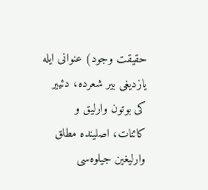حقیقت وجود) عنوانی ایله یازدیغی بیر شعرده، دئییر كی بوتون وارلیق و كائنات، اصلینده مطلق وارلیغین جیلوه‌سی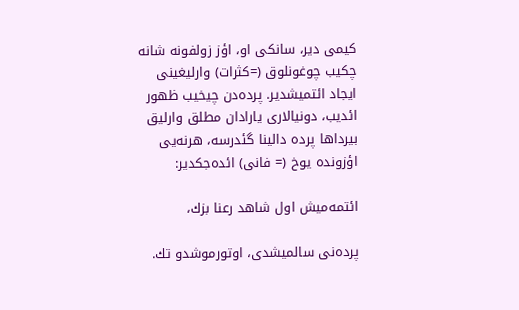كیمی دیر، سانكی او، اؤز زولفونه شانه چكیب چوغونلوق (=كثرات) وارلیغینی ایجاد ائتمیشدیر. پرده‌دن چیخیب ظهور ائدیب، دونیالاری یارادان مطلق وارلیق بیرداها پرده دالینا گئدرسه، هرنه‌یی اؤزونده یوخ (= فانی) ائده‌جكدیر:

ائتمه‌میش اول شاهد رعنا بزك،

پرده‌نی سالمیشدی، اوتورموشدو تك.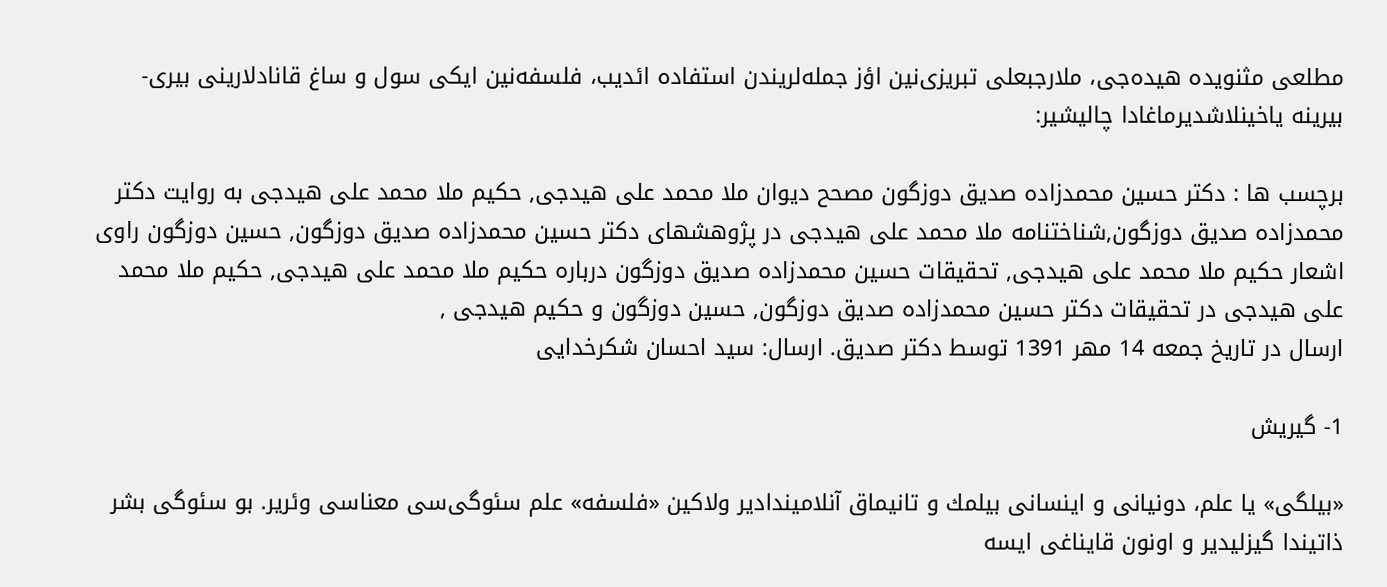مطلعی مثنویده هیده‌جی، ملارجبعلی تبریزی‌نین اؤز جمله‌لریندن استفاده ائدیب، فلسفه‌نین ایكی سول و ساغ قانادلارینی بیری- بیرینه یاخینلاشدیرماغادا چالیشیر:

برچسب ها : دکتر حسین محمدزاده صدیق دوزگون مصحح دیوان ملا محمد علی هیدجی, حکیم ملا محمد علی هیدجی به روایت دکتر محمدزاده صدیق دوزگون,شناختنامه ملا محمد علی هیدجی در پژوهشهای دکتر حسین محمدزاده صدیق دوزگون, حسین دوزگون راوی اشعار حکیم ملا محمد علی هیدجی, تحقیقات حسین محمدزاده صدیق دوزگون درباره حکیم ملا محمد علی هیدجی, حکیم ملا محمد علی هیدجی در تحقیقات دکتر حسین محمدزاده صدیق دوزگون, حسین دوزگون و حکیم هیدجی ,
ارسال در تاريخ جمعه 14 مهر 1391 توسط دکتر صدیق. ارسال: سید احسان شکرخدایی

1- گیریش

«بیلگی» یا علم، دونیانی و اینسانی بیلمك و تانیماق آنلامیندادیر ولاكین «فلسفه» علم سئوگی‌سی معناسی وئریر. بو سئوگی بشر ذاتیندا گیزلیدیر و اونون قایناغی ایسه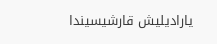یارادیلیش قارشیسیندا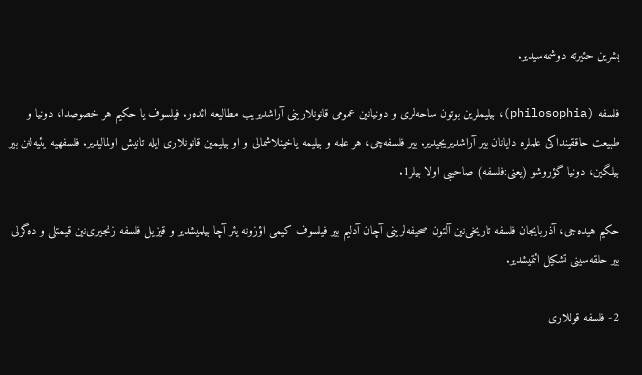بشرین حئیرته دوشمه‌سیدیر.

فلسفه (philosophia)، بیلیملرین بوتون ساحه‌لری و دونیانین عمومی قانونلارینی آراشدیریب مطالیعه ائده‌ر. فیلسوف یا حكیم هر خصوصدا، دونیا و طبیعت حاققینداكی علملره دایانان بیر آراشدیریجیدیر. بیر فلسفه‌چی، هر علمه و بیلیمه یاخینلاشمالی و او بیلیمین قانونلاری ایله تانیش اولمالیدیر. فلسفهیه یئیه‌لنن بیر بیلگین، دونیا گؤروشو (یعنی:فلسفه) صاحیبی اولا بیلر1.

حكیم هیده‌جی، آذربایجان فلسفه تاریخی‌نین آلتون صحیفه‌لرینی آچان آدلیم بیر فیلسوف كیمی اؤزونه یئر آچا بیلمیشدیر و قیزیل فلسفه زنجیری‌نین قیمتلی و ده‌گرلی بیر حلقه‌سینی تشكیل ائتمیشدیر.

2- فلسفه قوللاری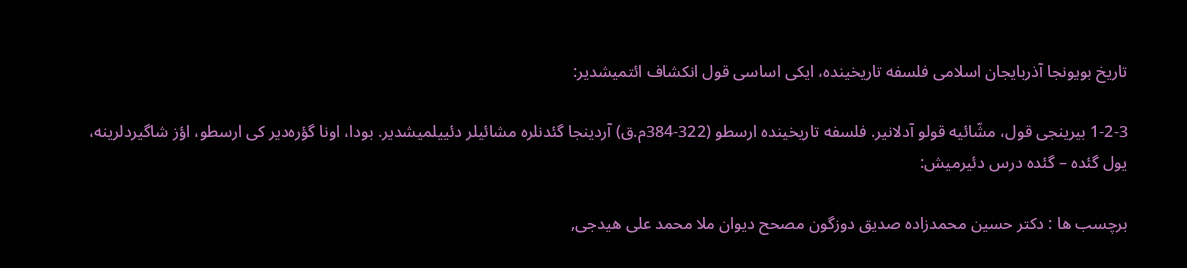تاریخ بویونجا آذربایجان اسلامی فلسفه تاریخینده، ایكی اساسی قول انكشاف ائتمیشدیر:

1-2-3 بیرینجی قول، مشّائیه قولو آدلانیر. فلسفه تاریخینده ارسطو (322-384م.ق) آردینجا گئدنلره مشائیلر دئییلمیشدیر. بودا، اونا گؤره‌دیر کی ارسطو، اؤز شاگیردلرینه، یول گئده – گئده درس دئیرمیش:

برچسب ها : دکتر حسین محمدزاده صدیق دوزگون مصحح دیوان ملا محمد علی هیدجی,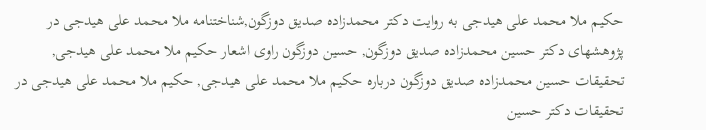حکیم ملا محمد علی هیدجی به روایت دکتر محمدزاده صدیق دوزگون,شناختنامه ملا محمد علی هیدجی در پژوهشهای دکتر حسین محمدزاده صدیق دوزگون, حسین دوزگون راوی اشعار حکیم ملا محمد علی هیدجی, تحقیقات حسین محمدزاده صدیق دوزگون درباره حکیم ملا محمد علی هیدجی, حکیم ملا محمد علی هیدجی در تحقیقات دکتر حسین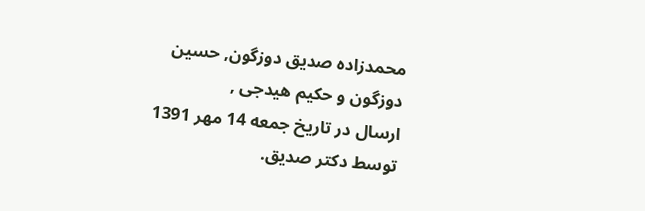محمدزاده صدیق دوزگون, حسین دوزگون و حکیم هیدجی ,
ارسال در تاريخ جمعه 14 مهر 1391 توسط دکتر صدیق.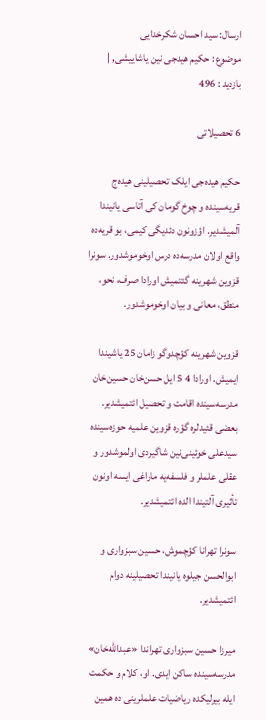ارسال: سید احسان شکرخدایی
موضوع : حکیم هیدجی نین یاشاییشی, | بازدید : 496

6 تحصیلاتی

حکیم هیده‌جی ایلک تحصیلینی هیده‌ج قریه‌سینده و چوخ گومان کی آتاسی یانیندا آلمیشدیر. اؤزونون دئدیگی کیمی، بو قریه‌ده واقع اولان مدرسه‌ده درس اوخوموشدور. سونرا قزوین شهرینه گئتمیش اورادا صرف، نحو، منطق، معانی و بیان اوخوموشدور.

قزوین شهرینه کؤچدوگو زامان 25 یاشیندا ایمیش. اورادا 4 5 ایل حسن‌خان حسین‌خان مدرسه‌سینده اقامت و تحصیل ائتمیشدیر. بعضی قئیدلره گؤره قزوین علمیه حوزه‌سینده سیدعلی خوئینی‌نین شاگیردی اولموشدور و عقلی علملر و فلسفه‌یه ماراغی ایسه اونون تأثیری آلتیندا الده ائتمیشدیر.

سونرا تهرانا کؤچموش، حسین سبزواری و ابوالحسن جیلوه یانیندا تحصیلینه دوام ائتمیشدیر.

میرزا حسین سبزواری تهراندا «عبدالله‌خان» مدرسه‌سینده ساکن ایدی. او، کلام و حکمت ایله بیرلیکده ریاضیات علملرینی ده همین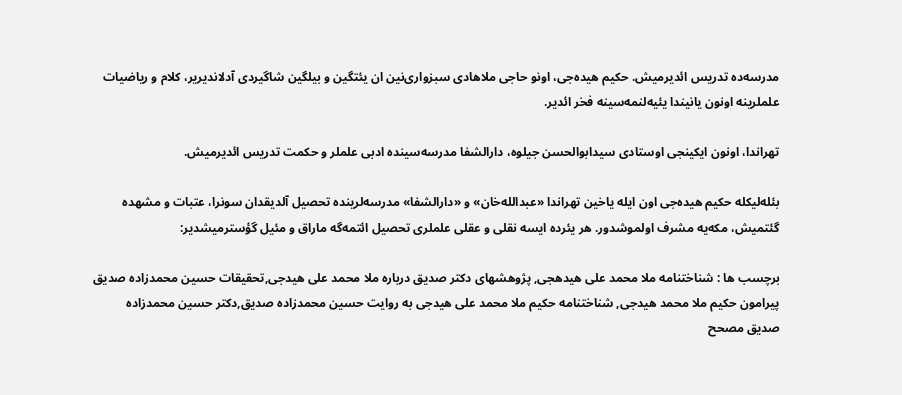مدرسه‌ده تدریس ائدیرمیش. حکیم هیده‌جی، اونو حاجی ملاهادی سبزواری‌نین ان یئتگین و بیلگین شاگیردی آدلاندیریر، کلام و ریاضیات علملرینه اونون یانیندا یئیه‌لنمه‌سینه فخر ائدیر.

تهراندا، اونون ایکینجی اوستادی سیدابوالحسن جیلوه، دارالشفا مدرسه‌سینده ادبی علملر و حکمت تدریس ائدیرمیش.

بئله‌لیکله حکیم هیده‌جی اون ایله یاخین تهراندا «عبدالله‌خان» و «دارالشفا» مدرسه‌لرینده تحصیل آلدیقدان سونرا، عتبات و مشهده گئتمیش، مکه‌یه مشرف اولموشدور. هر یئرده ایسه نقلی و عقلی علملری تحصیل ائتمه‌گه ماراق و مئیل گؤسترمیشدیر:

برچسب ها : شناختنامه ملا محمد علی هیدهجی, پژوهشهای دکتر صدیق درباره ملا محمد علی هیدجی,تحقیقات حسین محمدزاده صدیق پیرامون حکیم ملا محمد هیدجی, شناختنامه حکیم ملا محمد علی هیدجی به روایت حسین محمدزاده صدیق,دکتر حسین محمدزاده صدیق مصحح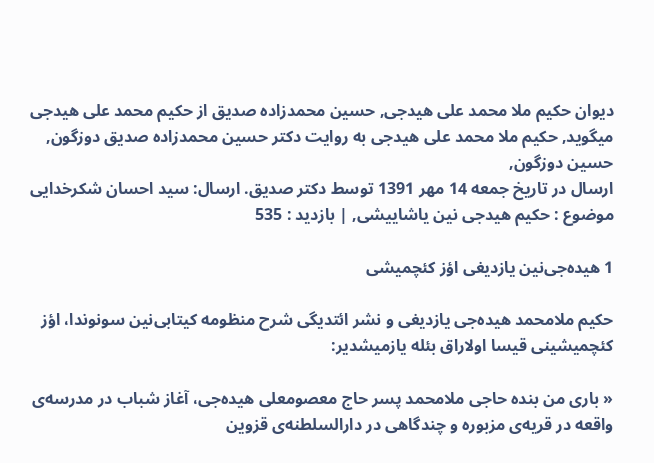دیوان حکیم ملا محمد علی هیدجی, حسین محمدزاده صدیق از حکیم محمد علی هیدجی میگوید, حکیم ملا محمد علی هیدجی به روایت دکتر حسین محمدزاده صدیق دوزگون, حسین دوزگون,
ارسال در تاريخ جمعه 14 مهر 1391 توسط دکتر صدیق. ارسال: سید احسان شکرخدایی
موضوع : حکیم هیدجی نین یاشاییشی, | بازدید : 535

1 هیده‌جی‌نین یازدیغی اؤز کئچمیشی

حکیم ملامحمد هیده‌جی یازدیغی و نشر ائتدیگی شرح منظومه کیتابی‌نین سونوندا، اؤز کئچمیشینی قیسا اولاراق بئله یازمیشدیر:

« باری من بنده حاجی ملامحمد پسر حاج معصومعلی هیده‌جی، آغاز شباب در مدرسه‌ی واقعه در قریه‌ی مزبوره و چندگاهی در دارالسلطنه‌ی قزوین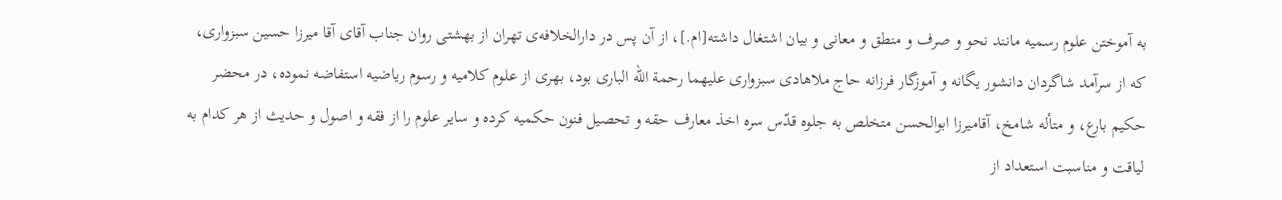به آموختن علوم رسمیه مانند نحو و صرف و منطق و معانی و بیان اشتغال داشته[ام.]، از آن پس در دارالخلافه‌ی تهران از بهشتی روان جناب آقای آقا میرزا حسین سبزواری، که از سرآمد شاگردان دانشور یگانه و آموزگار فرزانه حاج ملاهادی سبزواری علیهما رحمة الله الباری بود، بهری از علوم کلامیه و رسوم ریاضیه استفاضه نموده، در محضر حکیم بارع، و متأله شامخ، آقامیرزا ابوالحسن متخلص به جلوه قدّس سره اخذ معارف حقه و تحصیل فنون حکمیه کرده و سایر علوم را از فقه و اصول و حدیث از هر کدام به لیاقت و مناسبت استعداد از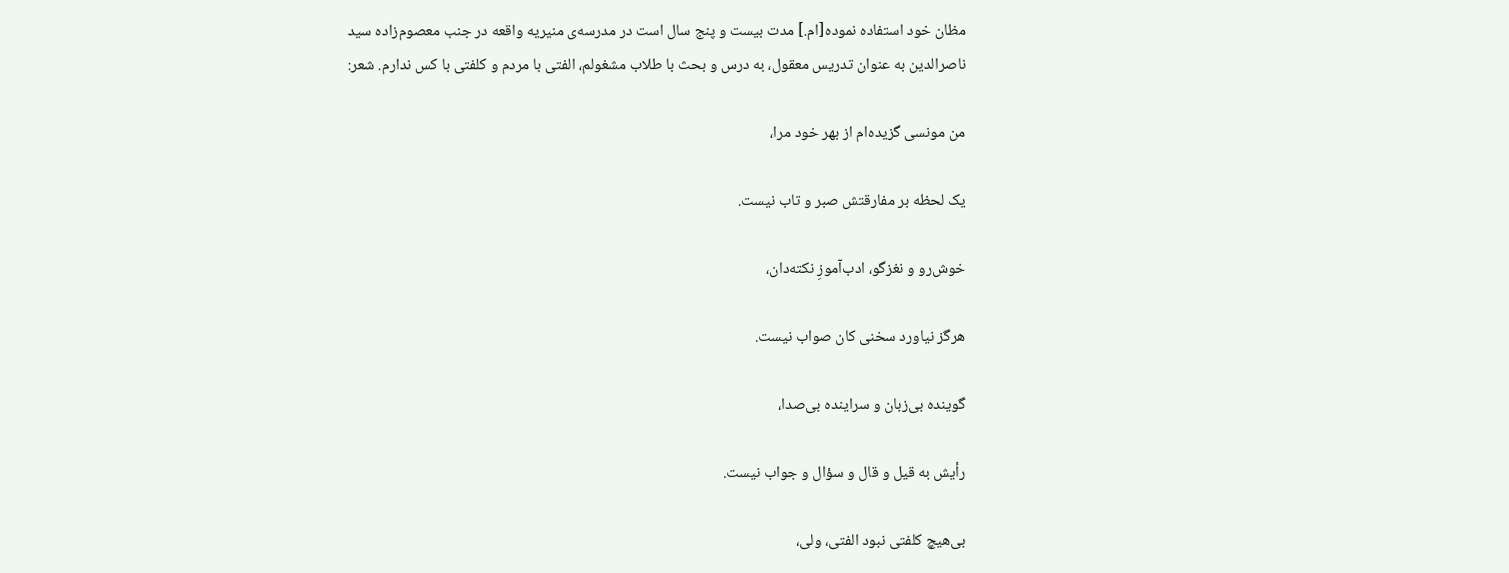مظان خود استفاده نموده[ام.] مدت بیست و پنج سال است در مدرسه‌ی منیریه واقعه در جنب معصوم‌زاده سید ناصرالدین به عنوان تدریس معقول، به درس و بحث با طلاب مشغولم، الفتی با مردم و کلفتی با کس ندارم. شعر:

من مونسی گزیده‌ام از بهر خود مرا،

یک لحظه بر مفارقتش صبر و تاب نیست.

خوش‌رو و نغزگو، ادب‌آموزِ نکته‌دان،

هرگز نیاورد سخنی کان صواب نیست.

گوینده بی‌زبان و سراینده بی‌صدا،

رأیش به قیل و قال و سؤال و جواب نیست.

بی‌هیچ کلفتی نبود الفتی، ولی،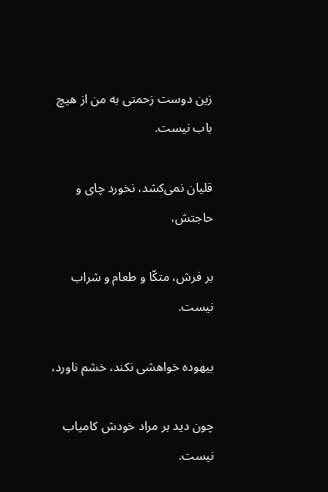زین دوست زحمتی به‌ من از هیچ باب نیست.

قلیان نمی‌‌کشد، نخورد چای و حاجتش،

بر فرش، متکّا و طعام و شراب نیست.

بیهوده خواهشی نکند، خشم ناورد،

چون دید بر مراد خودش کامیاب نیست.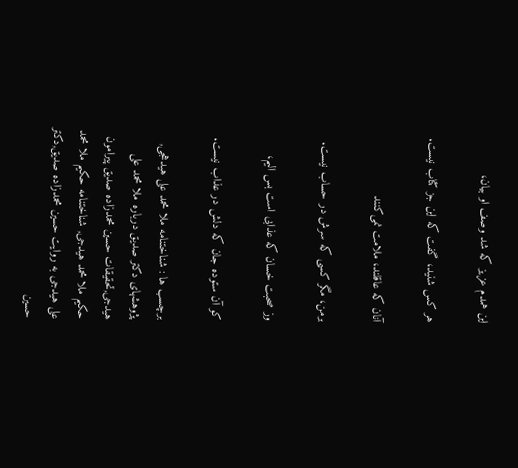این همدم عزیز که شد وصف او بیان،

هر کس شنید، گفت که این جز کتاب نیست.

آنان که عاقلند، ملامت نمی‌کنند

برمن، مگر کسی که سرش در حساب نیست.

وز صحبت خسان که عذابی است بس الیم،

کو آن ستوده جان که دلش در عذاب نیست.

برچسب ها : شناختنامه ملا محمد علی هیدهجی, پژوهشهای دکتر صدیق درباره ملا محمد علی هیدجی,تحقیقات حسین محمدزاده صدیق پیرامون حکیم ملا محمد هیدجی, شناختنامه حکیم ملا محمد علی هیدجی به روایت حسین محمدزاده صدیق,دکتر حسین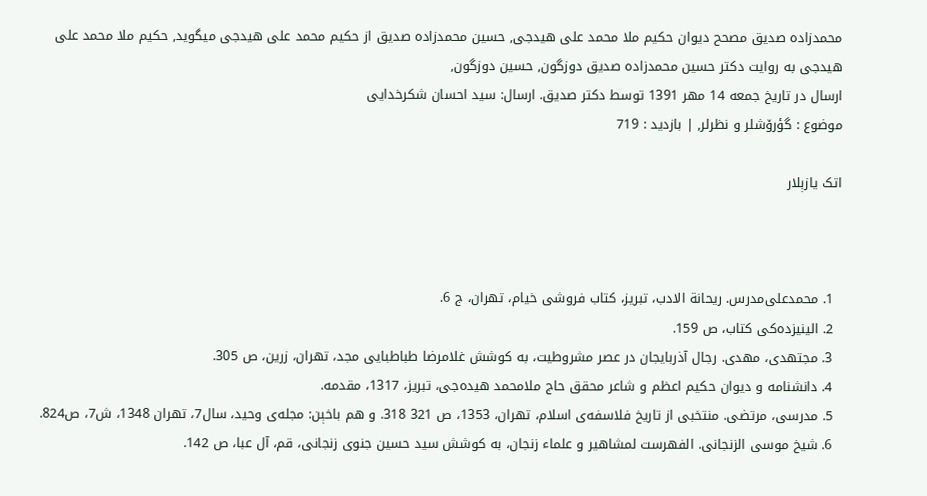محمدزاده صدیق مصحح دیوان حکیم ملا محمد علی هیدجی, حسین محمدزاده صدیق از حکیم محمد علی هیدجی میگوید, حکیم ملا محمد علی هیدجی به روایت دکتر حسین محمدزاده صدیق دوزگون, حسین دوزگون,
ارسال در تاريخ جمعه 14 مهر 1391 توسط دکتر صدیق. ارسال: سید احسان شکرخدایی
موضوع : گؤرۆشلر و نظرلر, | بازدید : 719

اتک یازېلار



  1. محمدعلی‌مدرس. ریحانة الادب، تبریز، کتاب فروشی خیام، تهران، ج 6.
  2. الینیزده‌کی کتاب، ص 159.
  3. مجتهدی، مهدی. رجال آذربایجان در عصر مشروطیت، به کوشش غلامرضا طباطبایی مجد، تهران، زرین، ص 305.
  4. دانشنامه و دیوان حکیم اعظم و شاعر محقق حاج ملامحمد هیده‌جی، تبریز، 1317، مقدمه.
  5. مدرسی، مرتضی. منتخبی از تاریخ فلاسفه‌ی اسلام، تهران، 1353، ص 321 318. و هم باخېن: مجله‌ی وحید، سال7، تهران 1348، ش7، ص824.
  6. شیخ موسی الزنجانی. الفهرست لمشاهیر و علماء زنجان، به کوشش سید حسین جنوی زنجانی، قم، آل عبا، ص 142.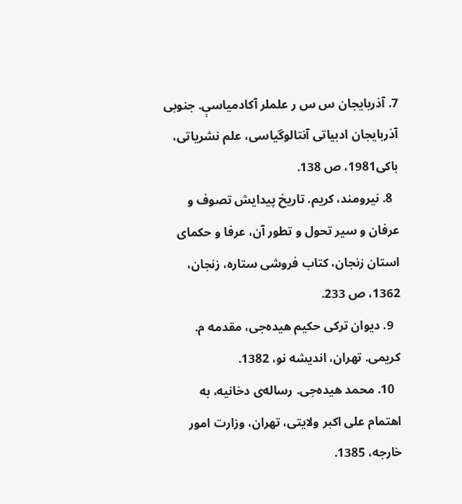7. آذربایجان س س ر علملر آکادمیاسې. جنوبی آذربایجان ادبیاتی آنتالوگیاسی، علم نشریاتی، باکی1981، ص 138.
  8. نیرومند، کریم. تاریخ پیدایش تصوف و عرفان و سیر تحول و تطور آن، عرفا و حکمای استان زنجان، کتاب فروشی ستاره، زنجان، 1362، ص 233.
  9. دیوان ترکی حکیم هیده‌جی، مقدمه م. کریمی. تهران، اندیشه نو، 1382.
  10. محمد هیده‌جی. رساله‌ی دخانیه، به اهتمام علی اکبر ولایتی، تهران، وزارت امور خارجه، 1385.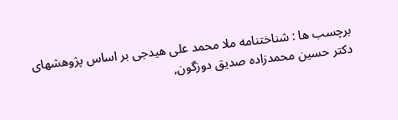برچسب ها : شناختنامه ملا محمد علی هیدجی بر اساس پژوهشهای دکتر حسین محمدزاده صدیق دوزگون,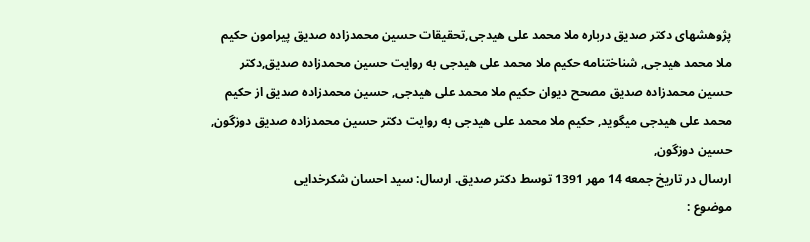پژوهشهای دکتر صدیق درباره ملا محمد علی هیدجی,تحقیقات حسین محمدزاده صدیق پیرامون حکیم ملا محمد هیدجی, شناختنامه حکیم ملا محمد علی هیدجی به روایت حسین محمدزاده صدیق,دکتر حسین محمدزاده صدیق مصحح دیوان حکیم ملا محمد علی هیدجی, حسین محمدزاده صدیق از حکیم محمد علی هیدجی میگوید, حکیم ملا محمد علی هیدجی به روایت دکتر حسین محمدزاده صدیق دوزگون, حسین دوزگون,
ارسال در تاريخ جمعه 14 مهر 1391 توسط دکتر صدیق. ارسال: سید احسان شکرخدایی
موضوع :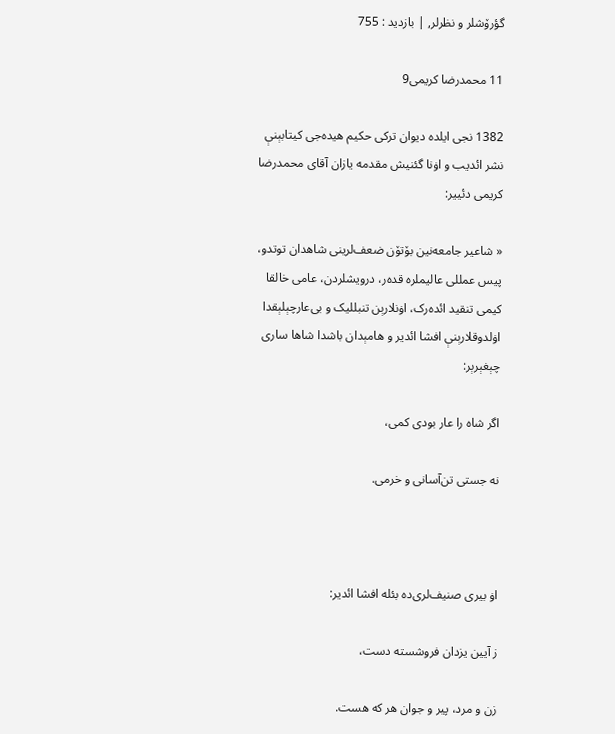گؤرۆشلر و نظرلر, | بازدید : 755

11 محمدرضا کریمی9

1382 نجی ایلده دیوان ترکی حکیم هیده‌جی کیتابېنې نشر ائدیب و اۏنا گئنیش مقدمه یازان آقای محمدرضا کریمی دئییر:

« شاعیر جامعه‌نین بۆتۆن ضعف‌لرینی شاهدان توتدو، پیس عمللی عالیملره قده‌ر، درویشلردن، عامی خالقا کیمی تنقید ائده‌رک، اۏنلارېن تنبللیک و بی‌عارچېلېقدا اۏلدوقلارېنې افشا ائدیر و هامېدان باشدا شاها ساری چېغېرېر:

اگر شاه را عار بودی کمی،

نه جستی تن‌آسانی و خرمی.



اۏ بیری صنیف‌‌لری‌ده بئله افشا ائدیر:

ز آیین یزدان فروشسته دست،

زن و مرد، پیر و جوان هر که هست.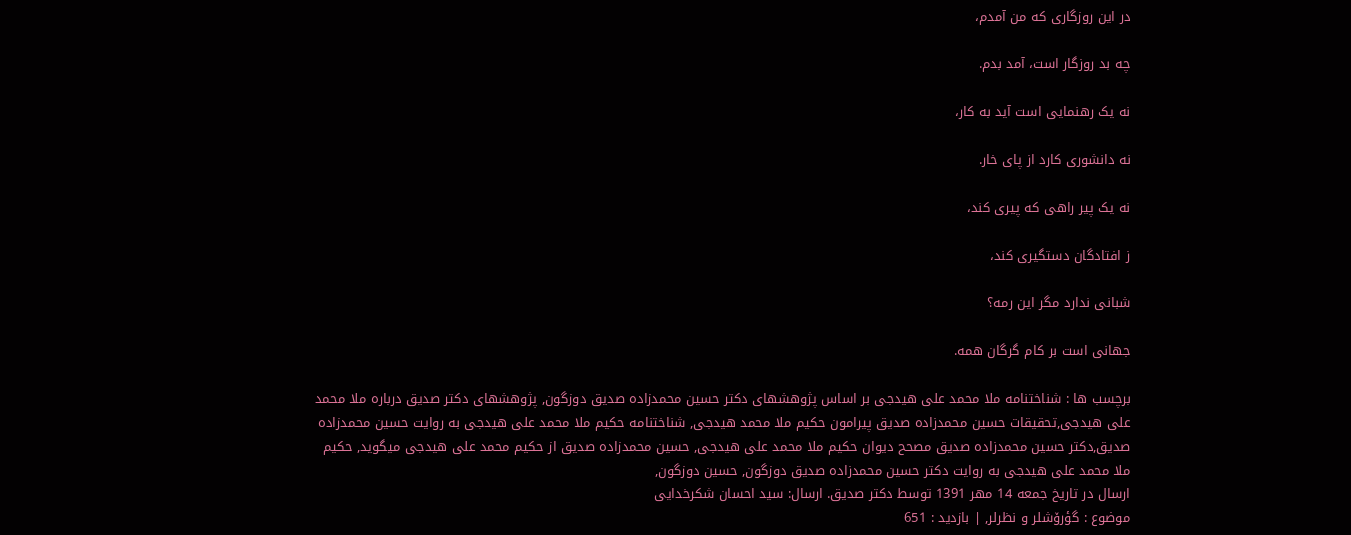در این روزگاری که من آمدم،

چه بد روزگار است، آمد بدم.

نه یک رهنمایی است آید به کار،

نه دانشوری کارد از پای خار.

نه یک پیر راهی که پیری کند،

ز افتادگان دستگیری کند،

شبانی ندارد مگر این رمه؟

جهانی است بر کام گرگان همه.

برچسب ها : شناختنامه ملا محمد علی هیدجی بر اساس پژوهشهای دکتر حسین محمدزاده صدیق دوزگون, پژوهشهای دکتر صدیق درباره ملا محمد علی هیدجی,تحقیقات حسین محمدزاده صدیق پیرامون حکیم ملا محمد هیدجی, شناختنامه حکیم ملا محمد علی هیدجی به روایت حسین محمدزاده صدیق,دکتر حسین محمدزاده صدیق مصحح دیوان حکیم ملا محمد علی هیدجی, حسین محمدزاده صدیق از حکیم محمد علی هیدجی میگوید, حکیم ملا محمد علی هیدجی به روایت دکتر حسین محمدزاده صدیق دوزگون, حسین دوزگون,
ارسال در تاريخ جمعه 14 مهر 1391 توسط دکتر صدیق. ارسال: سید احسان شکرخدایی
موضوع : گؤرۆشلر و نظرلر, | بازدید : 651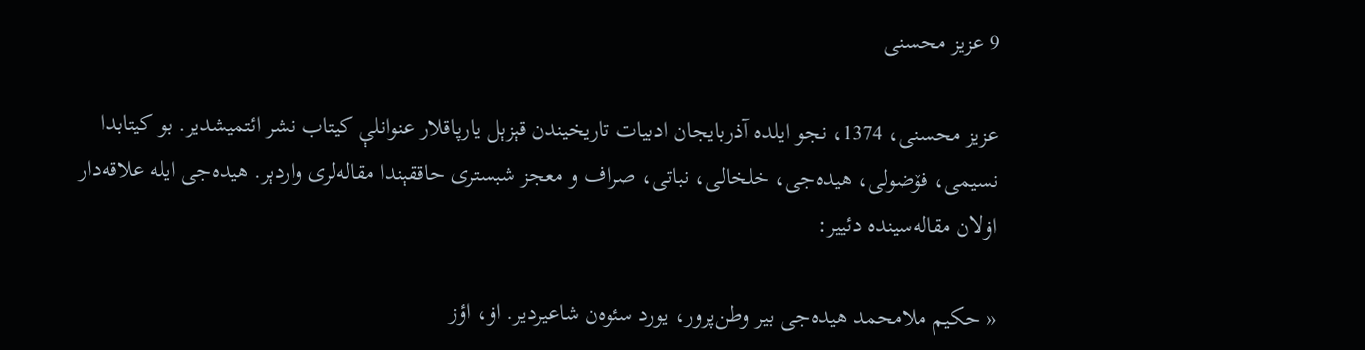9 عزیز محسنی

عزیز محسنی، 1374، نجو ایلده آذربایجان ادبیات تاریخیندن قېزېل یارپاقلار عنوانلې کیتاب نشر ائتمیشدیر. بو کیتابدا نسیمی، فۆضولی، هیده‌جی، خلخالی، نباتی، صراف و معجز شبستری حاققېندا مقاله‌لری واردېر. هیده‌جی ایله علاقه‌دار اۏلان مقاله‌سینده دئییر:

« حکیم ملامحمد هیده‌جی بیر وطن‌پرور، یورد سئوه‌ن شاعیردیر. اۏ، اؤز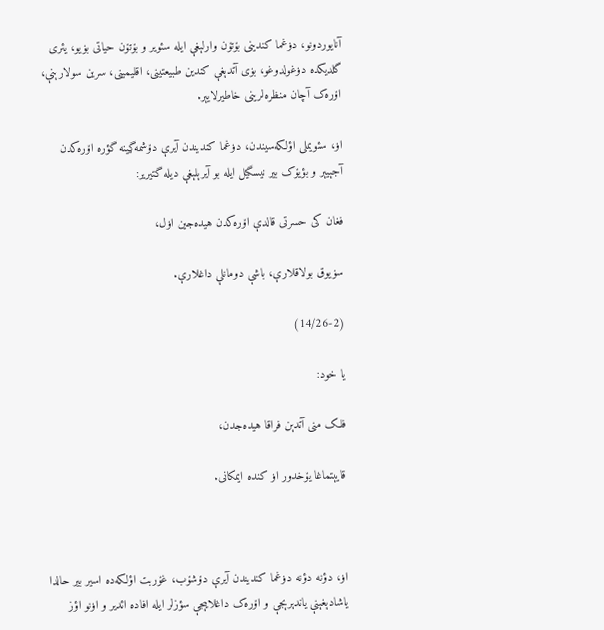آنایوردونو، دۏغما کندینی بۆتۆن وارلېغې ایله سئویر و بۆتۆن حیاتی بۏیو، یئری گلدیکده دۏغولدوغو، بۏی آتدېغې کندین طبیعتینی، اقلیمینی، سرین سولارېنې، اۆره‌ک آچان منظره‌لرینی خاطیرلایېر.

اۏ، سئویملی اؤلکه‌سیندن، دۏغما کندیندن آیرې دۆشمه‌ڲینه گؤره اۆره‌کدن آجېیېر و بؤیۆک بیر نیسگیل ایله بو آیرېلېغې دیله گتیریر:

فغان کی حسرتی قالدې اۆره‌کدن هیده‌جین اۏل،

سۏیوق بولاقلارې، باشې دومانلې داغلارې.

(14/26-2)

یا خود:

فلک منی آتدېن فراقا هیده‌جدن،

قایېتماغا یۆخدور اۏ کنده ایمکانی.



اۏ، دؤنه دؤنه دۏغما کندیندن آیرې دۆشۆب، غۆربت اؤلکه‌ده اسیر بیر حالدا یاشادېغېنې یاندېرېجې و اۆره‌ک داغلایېجې سؤزلر ایله افاده ائدیر و اۏنو اؤز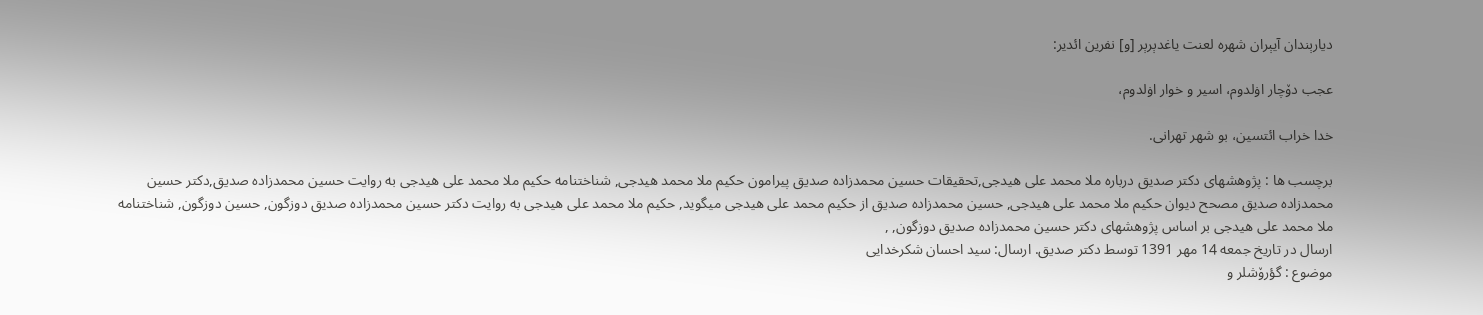دیارېندان آیېران شهره لعنت یاغدېرېر [و] نفرین ائدیر:

عجب دۆچار اۏلدوم، اسیر و خوار اۏلدوم،

خدا خراب ائتسین، بو شهر تهرانی.

برچسب ها : پژوهشهای دکتر صدیق درباره ملا محمد علی هیدجی,تحقیقات حسین محمدزاده صدیق پیرامون حکیم ملا محمد هیدجی, شناختنامه حکیم ملا محمد علی هیدجی به روایت حسین محمدزاده صدیق,دکتر حسین محمدزاده صدیق مصحح دیوان حکیم ملا محمد علی هیدجی, حسین محمدزاده صدیق از حکیم محمد علی هیدجی میگوید, حکیم ملا محمد علی هیدجی به روایت دکتر حسین محمدزاده صدیق دوزگون, حسین دوزگون, شناختنامه ملا محمد علی هیدجی بر اساس پژوهشهای دکتر حسین محمدزاده صدیق دوزگون, ,
ارسال در تاريخ جمعه 14 مهر 1391 توسط دکتر صدیق. ارسال: سید احسان شکرخدایی
موضوع : گؤرۆشلر و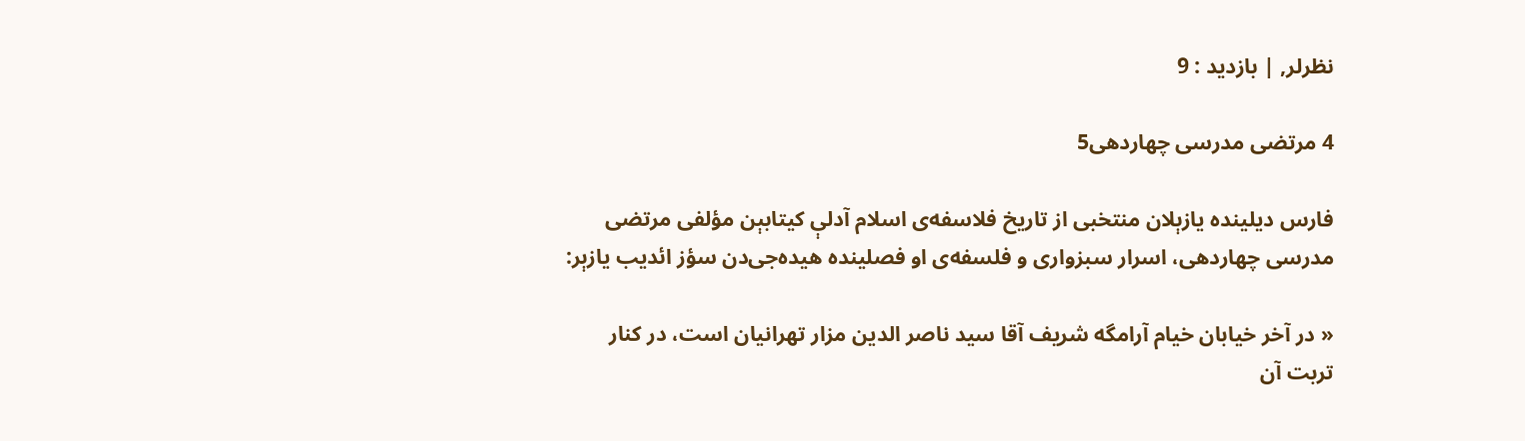نظرلر, | بازدید : 9

4 مرتضی مدرسی چهاردهی5

فارس دیلینده یازېلان منتخبی از تاریخ فلاسفه‌ی اسلام آدلې کیتابېن مؤلفی مرتضی مدرسی چهاردهی، اسرار سبزواری و فلسفه‌ی او فصلینده هیده‌جی‌دن سؤز ائدیب یازېر:

« در آخر خیابان خیام آرامگه شریف آقا سید ناصر الدین مزار تهرانیان است، در کنار تربت آن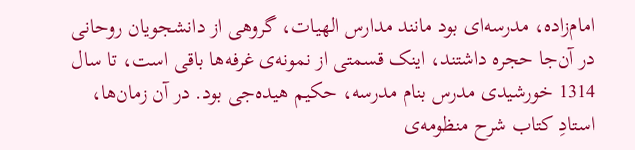امام‌زاده، مدرسه‌ای بود مانند مدارس الهیات، گروهی از دانشجویان روحانی در آن‌جا حجره داشتند، اینک قسمتی از نمونه‌ی غرفه‌ها باقی است، تا سال 1314 خورشیدی مدرس بنام مدرسه، حکیم هیده‌جی بود. در آن زمان‌ها، استادِ کتاب شرح منظومه‌ی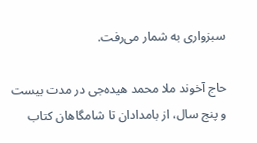سبزواری به شمار می‌رفت.

حاج آخوند ملا محمد هیده‌جی در مدت بیست و پنج سال، از بامدادان تا شامگاهان کتاب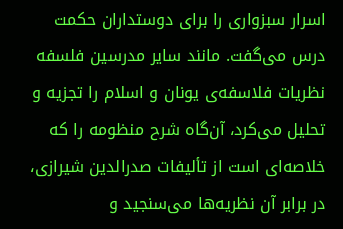اسرار سبزواری را برای دوستداران حکمت درس می‌گفت. مانند سایر مدرسین فلسفه نظریات فلاسفه‌ی یونان و اسلام را تجزیه و تحلیل می‌کرد، آن‌گاه شرح منظومه را که خلاصه‌ای است از تألیفات صدرالدین شیرازی، در برابر آن نظریه‌ها می‌سنجید و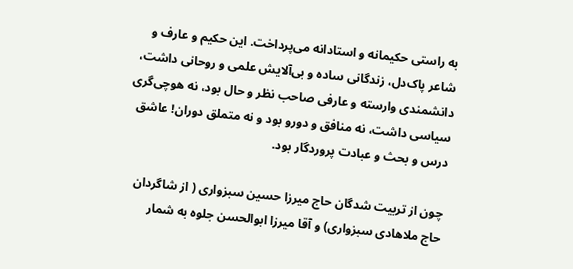به‌ راستی حکیمانه و استادانه می‌‌پرداخت. این حکیم و عارف و شاعر پاک‌دل، زندگانی ساده و بی‌آلایش علمی و روحانی داشت، دانشمندی وارسته و عارفی صاحب نظر و حال بود، نه هوچی‌گری سیاسی داشت، نه منافق و دورو بود و نه متملق دوران! عاشق درس و بحث و عبادت پروردگار بود.

چون از تربیت شدگان حاج میرزا حسین سبزواری ( از شاگردان حاج ملاهادی سبزواری) و آقا میرزا ابوالحسن جلوه به شمار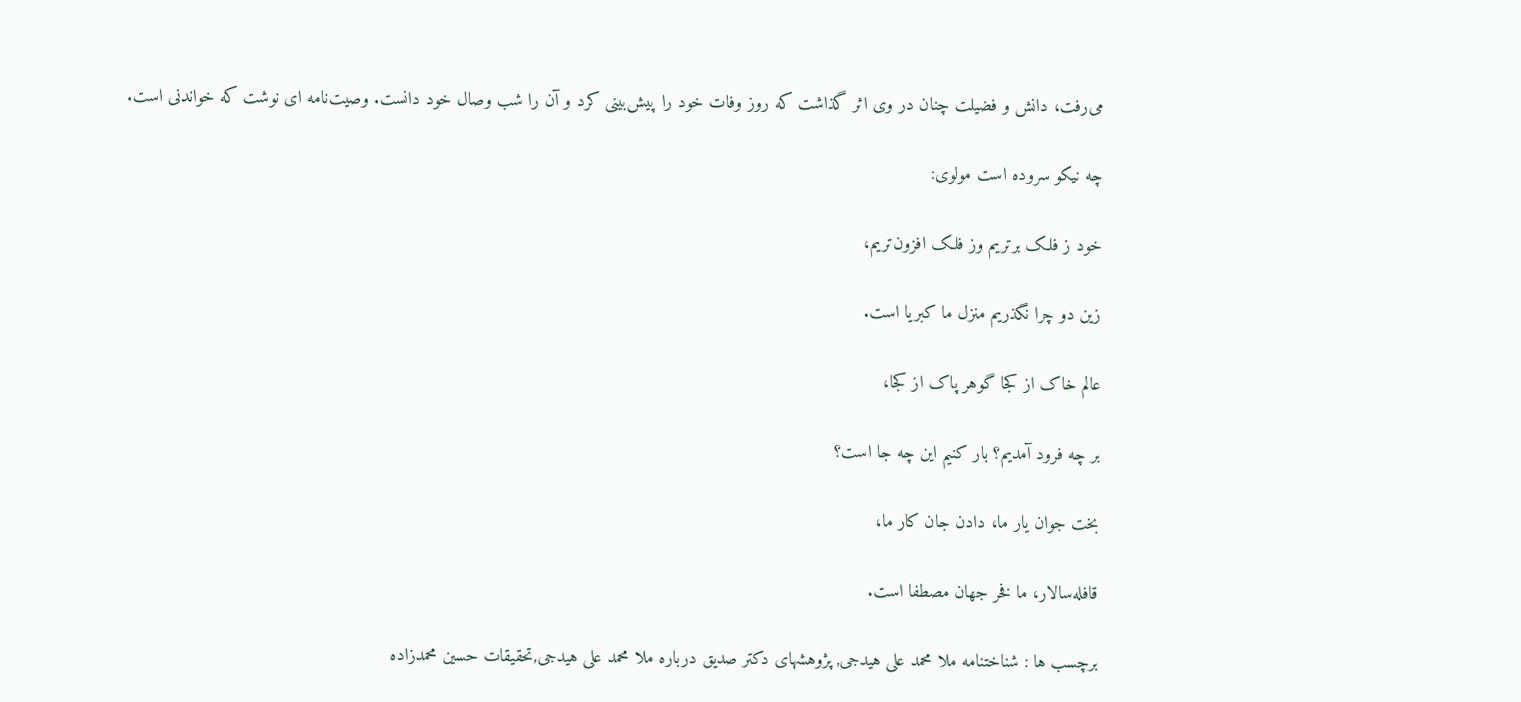می‌‌رفت، دانش و فضیلت چنان در وی اثر گذاشت که روز وفات خود را پیش‌بینی کرد و آن را شب وصال خود دانست. وصیت‌نامه ‌ای نوشت که خواندنی است.

چه نیکو سروده است مولوی:

خود ز فلک برتریم وز فلک افزون‌تریم،

زین دو چرا نگذریم منزل ما کبریا است.

عالم خاک از کجا گوهر پاک از کجا،

بر چه فرود آمدیم؟ بار کنیم این چه جا است؟

بخت جوان یار ما، دادن جان کار ما،

قافله‌سالار، ما فخر جهان مصطفا است.

برچسب ها : شناختنامه ملا محمد علی هیدجی, پژوهشهای دکتر صدیق درباره ملا محمد علی هیدجی,تحقیقات حسین محمدزاده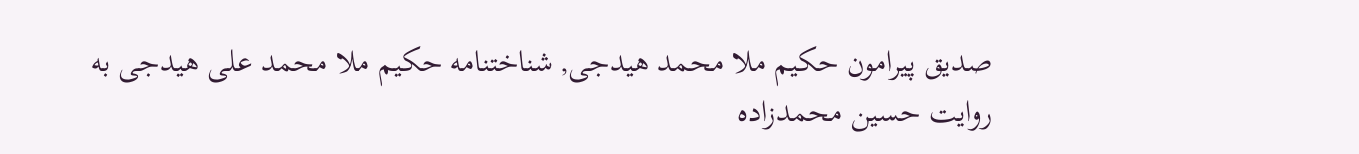صدیق پیرامون حکیم ملا محمد هیدجی, شناختنامه حکیم ملا محمد علی هیدجی به روایت حسین محمدزاده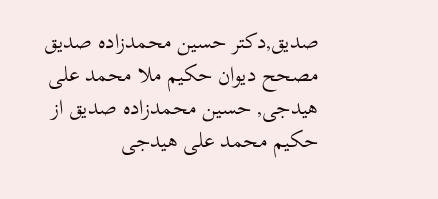صدیق,دکتر حسین محمدزاده صدیق مصحح دیوان حکیم ملا محمد علی هیدجی, حسین محمدزاده صدیق از حکیم محمد علی هیدجی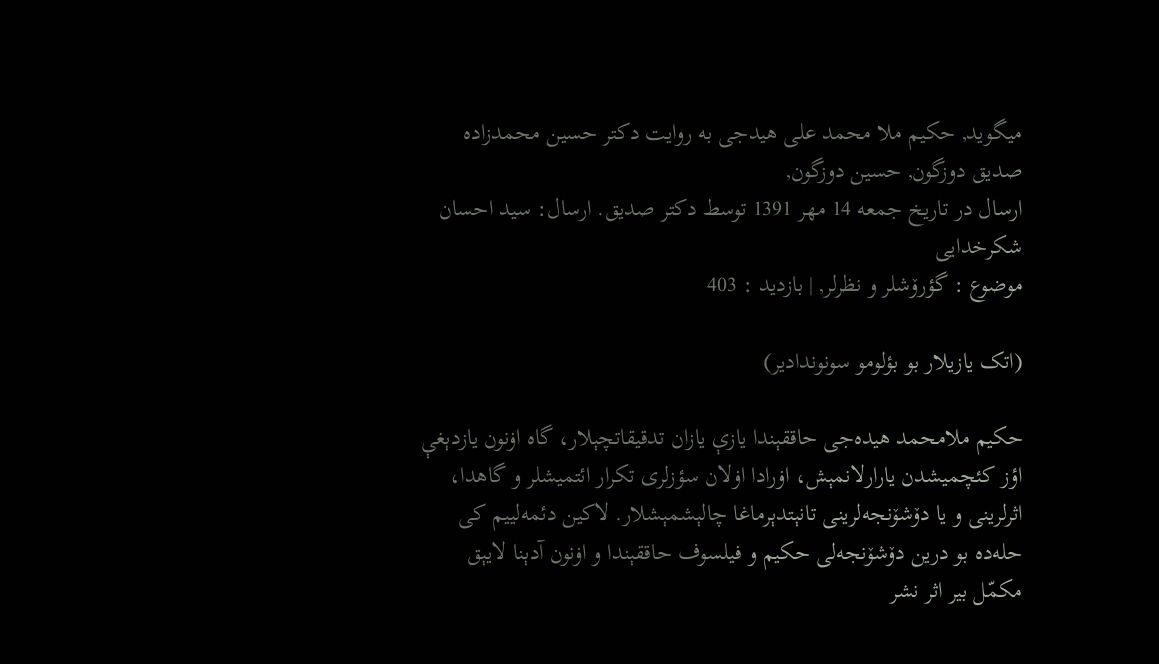میگوید, حکیم ملا محمد علی هیدجی به روایت دکتر حسین محمدزاده صدیق دوزگون, حسین دوزگون,
ارسال در تاريخ جمعه 14 مهر 1391 توسط دکتر صدیق. ارسال: سید احسان شکرخدایی
موضوع : گؤرۆشلر و نظرلر, | بازدید : 403

(اتک یازیلار بو بؤلومو سونوندادیر)

حکیم ملامحمد هیده‌جی حاققېندا یازې یازان تدقیقاتچېلار، گاه اۏنون یازدېغې اؤز کئچمیشدن یارارلانمېش، اۏرادا اۏلان سؤزلری تکرار ائتمیشلر و گاهدا، اثرلرینی و یا دۆشۆنجه‌لرینی تانېتدېرماغا چالېشمېشلار. لاکین دئمه‌لییم کی حله‌ده بو درین دۆشۆنجه‌لی حکیم و فیلسوف حاققېندا و اۏنون آدېنا لایېق مکمّل بیر اثر نشر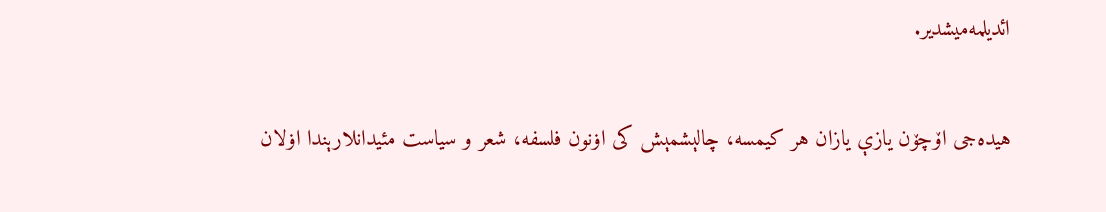ائدیلمه‌میشدیر.

هیده‌جی اۆچۆن یازې یازان هر کیمسه، چالېشمېش کی اۏنون فلسفه، شعر و سیاست مئیدانلارېندا اۏلان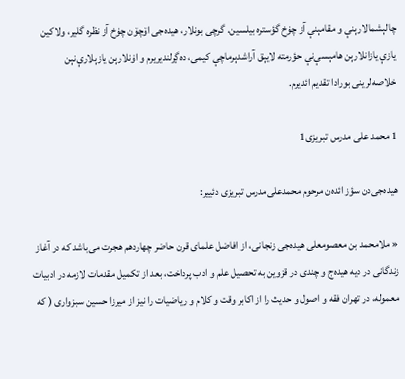چالېشمالارېنې و مقامېنې آز چۏخ گؤستره بیلسین. گرچی بونلار، هیده‌جی اۆچۆن چۏخ آز نظره گلیر، ولاکین یازې یازانلارېن هامېسې‌نې حؤرمته لایېق آراشدېرماچې کیمی، ده‌ڲرلندیریرم و اۏنلارېن یازېلارې‌نېن خلاصه‌لرینی بورادا تقدیم ائدیرم.

1 محمد علی ‌مدرس تبریزی1

هیده‌جی‌دن سؤز ائده‌ن مرحوم محمدعلی‌مدرس تبریزی دئییر:

« ملامحمد‌ بن ‌معصومعلی هیده‌جی زنجانی، از افاضل علمای قرن حاضر چهاردهم هجرت می‌باشد که در آغاز زندگانی در دیه هیده‌ج و چندی در قزوین به تحصیل علم و ادب پرداخت، بعد از تکمیل مقدمات لازمه در ادبیات معموله، در تهران فقه و اصول و حدیث را از اکابر وقت و کلام و ریاضیات را نیز از میرزا حسین سبزواری ( که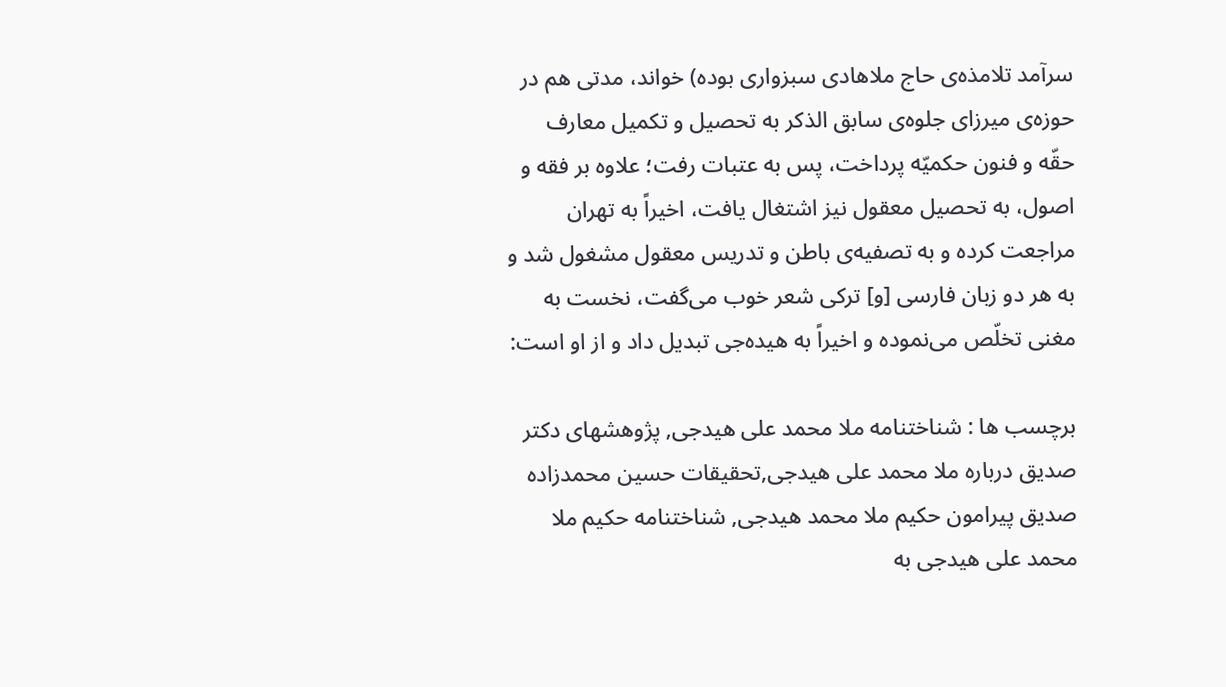سرآمد تلامذه‌ی حاج ملاهادی سبزواری بوده) خواند، مدتی هم در حوزه‌ی میرزای جلوه‌ی سابق الذکر به تحصیل و تکمیل معارف حقّه و فنون حکمیّه پرداخت، پس به عتبات رفت؛ علاوه بر فقه و اصول، به تحصیل معقول نیز اشتغال یافت، اخیراً به تهران مراجعت کرده و به تصفیه‌ی باطن و تدریس معقول مشغول شد و به هر دو زبان فارسی [و] ترکی شعر خوب می‌گفت، نخست به مغنی تخلّص می‌نموده و اخیراً به هیده‌جی تبدیل داد و از او است:

برچسب ها : شناختنامه ملا محمد علی هیدجی, پژوهشهای دکتر صدیق درباره ملا محمد علی هیدجی,تحقیقات حسین محمدزاده صدیق پیرامون حکیم ملا محمد هیدجی, شناختنامه حکیم ملا محمد علی هیدجی به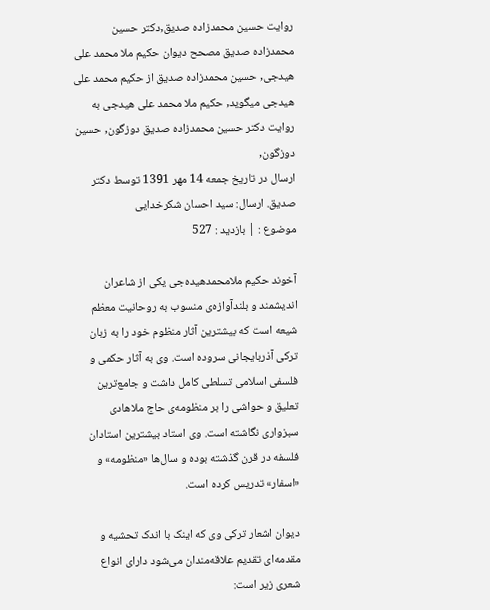روایت حسین محمدزاده صدیق,دکتر حسین محمدزاده صدیق مصحح دیوان حکیم ملا محمد علی هیدجی, حسین محمدزاده صدیق از حکیم محمد علی هیدجی میگوید, حکیم ملا محمد علی هیدجی به روایت دکتر حسین محمدزاده صدیق دوزگون, حسین دوزگون,
ارسال در تاريخ جمعه 14 مهر 1391 توسط دکتر صدیق. ارسال: سید احسان شکرخدایی
موضوع : | بازدید : 527

آخوند حکیم ملامحمدهیده‌جی یکی از شاعران اندیشمند و بلندآوازه‌ی منسوب به روحانیت معظم شیعه است که بیشترین آثار منظوم خود را به زبان ترکی آذربایجانی سروده است. وی به آثار حکمی و فلسفی اسلامی تسلطی کامل داشت و جامع‌ترین تعلیق و حواشی را بر منظومه‌ی حاج ملاهادی سبزواری نگاشته است. وی استاد بیشترین استادان فلسفه در قرن گذشته بوده و سال‌ها «منظومه» و «اسفار» تدریس کرده است.

دیوان اشعار ترکی وی که اینک با اندک تحشیه و مقدمه‌ای تقدیم علاقه‌مندان می‌شود دارای انواع شعری زیر است: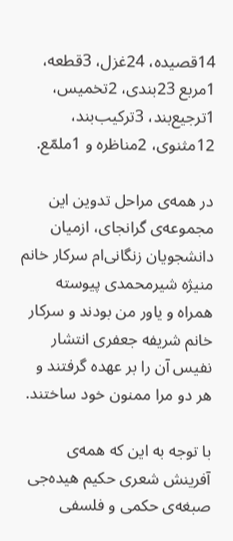14قصیده، 24غزل، 3قطعه، 1مربع 23بندی، 2تخمیس، 1ترجیع‌بند، 3ترکیب‌بند، 12مثنوی، 2مناظره و 1ملمّع.

در همه‌ی مراحل تدوین این مجموعه‌ی گرانجای، ازمیان دانشجویان زنگانی‌ام سرکار خانم منیژه شیرمحمدی پیوسته همراه و یاور من بودند و سرکار خانم شریفه‌ جعفری انتشار نفیس آن را بر عهده گرفتند و هر دو مرا ممنون خود ساختند.

با توجه به این که همه‌ی آفرینش شعری حکیم هیده‌جی صبغه‌ی حکمی و فلسفی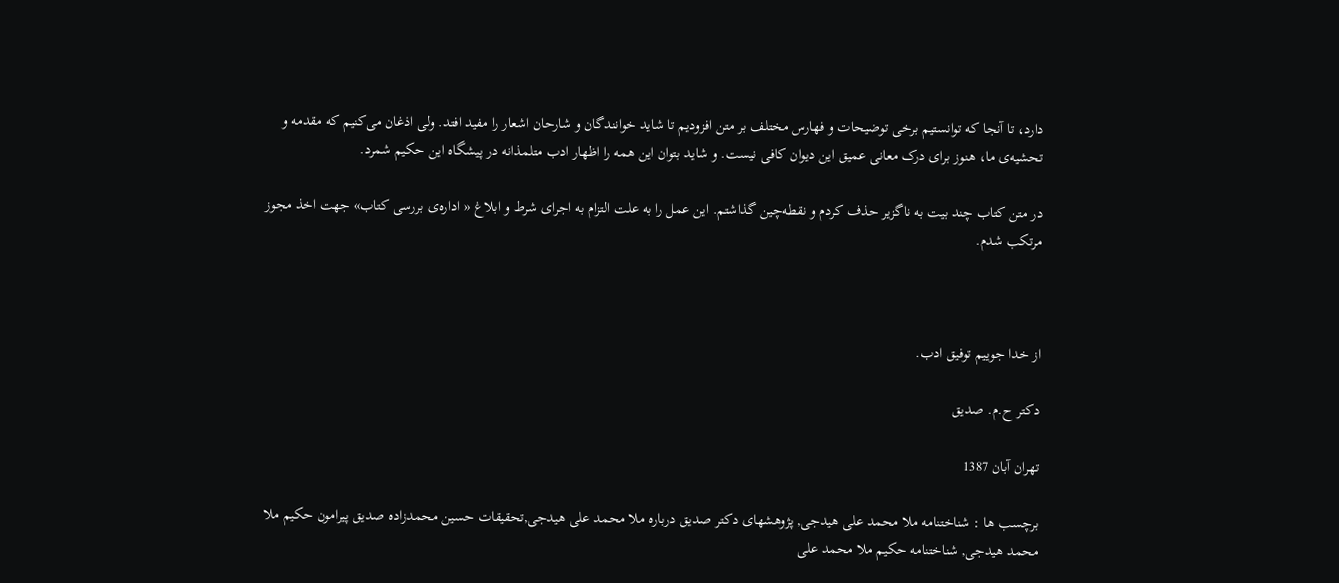دارد، تا آنجا که توانستیم برخی توضیحات و فهارس مختلف بر متن افزودیم تا شاید خوانندگان و شارحان اشعار را مفید افتد. ولی اذغان می‌کنیم که مقدمه و تحشیه‌ی ما، هنوز برای درک معانی عمیق این دیوان کافی نیست. و شاید بتوان این همه را اظهار ادب متلمذانه در پیشگاه این حکیم شمرد.

در متن کتاب چند بیت به ناگزیر حذف کردم و نقطه‌چین گذاشتم. این عمل را به علت التزام به اجرای شرط و ابلاغ « اداره‌ی بررسی کتاب» جهت اخذ مجوز مرتکب شدم.



از خدا جوییم توفیق ادب.

دکتر ح.م. صدیق

تهران آبان 1387

برچسب ها : شناختنامه ملا محمد علی هیدجی, پژوهشهای دکتر صدیق درباره ملا محمد علی هیدجی,تحقیقات حسین محمدزاده صدیق پیرامون حکیم ملا محمد هیدجی, شناختنامه حکیم ملا محمد علی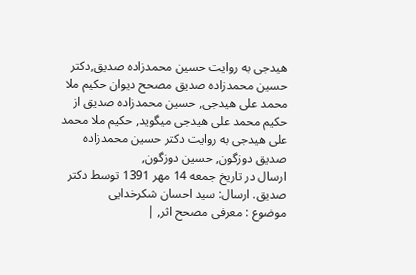هیدجی به روایت حسین محمدزاده صدیق,دکتر حسین محمدزاده صدیق مصحح دیوان حکیم ملا محمد علی هیدجی, حسین محمدزاده صدیق از حکیم محمد علی هیدجی میگوید, حکیم ملا محمد علی هیدجی به روایت دکتر حسین محمدزاده صدیق دوزگون, حسین دوزگون,
ارسال در تاريخ جمعه 14 مهر 1391 توسط دکتر صدیق. ارسال: سید احسان شکرخدایی
موضوع : معرفی مصحح اثر, |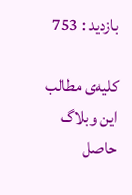بازدید : 753

کلیه‌ی مطالب این وبلاگ حاصل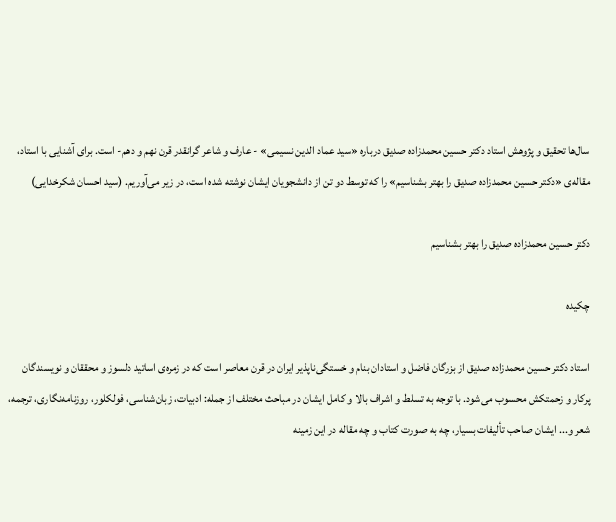سال‌ها تحقیق و پژوهش استاد دکتر حسین محمدزاده صدیق درباره «سید عماد الدین نسیمی» - عارف و شاعر گرانقدر قرن نهم و دهم- است. برای آشنایی با استاد، مقاله‌ی «دکتر حسین محمدزاده صدیق را بهتر بشناسیم» را که توسط دو تن از دانشجویان ایشان نوشته شده است، در زیر می‌آوریم. (سید احسان شکرخدایی)

دکتر حسین محمدزاده صدیق را بهتر بشناسیم

چکیده

استاد دكتر حسین محمدزاده صدیق از بزرگان فاضل و استادان بنام و خستگی‌ناپذیر ایران در قرن معاصر است كه در زمره‌ی اساتید دلسوز و محققان و نویسندگان پركار و زحمتكش محسوب می‌شود. با توجه به تسلط و اشراف بالا و كامل ایشان در مباحث مختلف از جمله: ادبیات، زبان‌شناسی، فولكلور، روزنامه‌نگاری، ترجمه، شعر و... ایشان صاحب تألیفات بسیار، چه به صورت كتاب و چه مقاله در این زمینه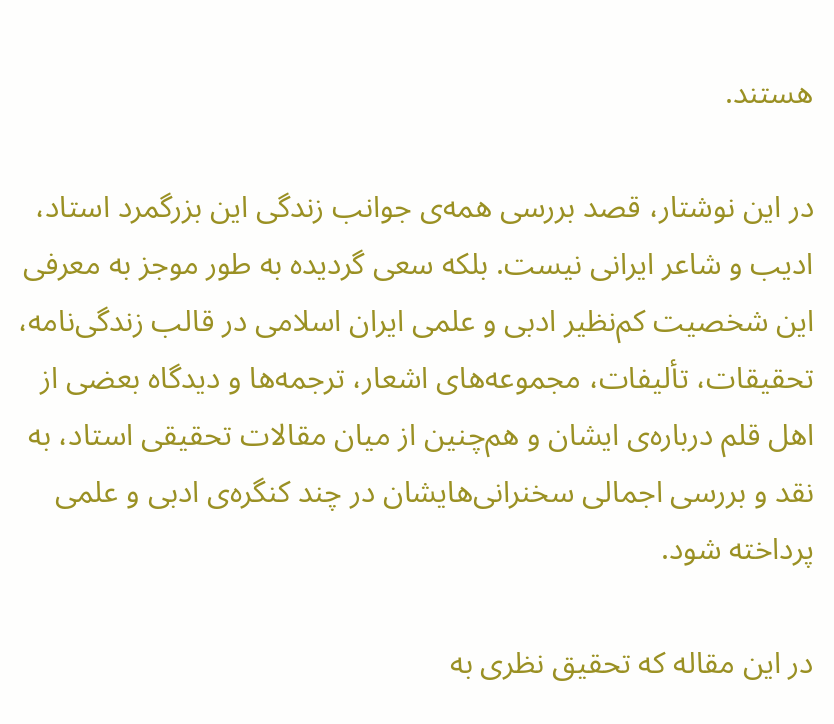هستند.

در این نوشتار، قصد بررسی همه‌ی جوانب زندگی این بزرگمرد استاد، ادیب و شاعر ایرانی نیست. بلكه سعی گردیده به طور موجز به معرفی این شخصیت كم‌نظیر ادبی و علمی ایران اسلامی در قالب زندگی‌نامه، تحقیقات، تألیفات، مجموعه‌های اشعار، ترجمه‌ها و دیدگاه بعضی از اهل قلم درباره‌ی ایشان و هم‌چنین از میان مقالات تحقیقی استاد، به نقد و بررسی اجمالی سخنرانی‌هایشان در چند كنگره‌ی ادبی و علمی پرداخته شود.

در این مقاله كه تحقیق نظری به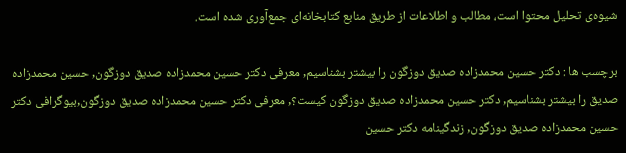شیوه‌ی تحلیل محتوا است، مطالب و اطلاعات از طریق منابع كتابخانه‌ای جمع‌آوری شده است.

برچسب ها : دکتر حسین محمدزاده صدیق دوزگون را بیشتر بشناسیم, معرفی دکتر حسین محمدزاده صدیق دوزگون, حسین محمدزاده صدیق را بیشتر بشناسیم, دکتر حسین محمدزاده صدیق دوزگون کیست؟, معرفی دکتر حسین محمدزاده صدیق دوزگون,بیوگرافی دکتر حسین محمدزاده صدیق دوزگون, زندگینامه دکتر حسین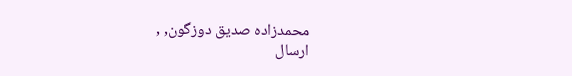محمدزاده صدیق دوزگون, ,
ارسال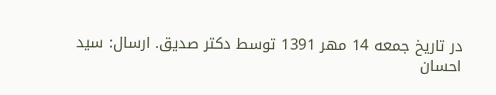در تاريخ جمعه 14 مهر 1391 توسط دکتر صدیق. ارسال: سید احسان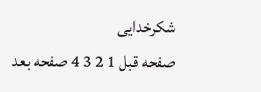شکرخدایی
صفحه قبل 1 2 3 4 صفحه بعد